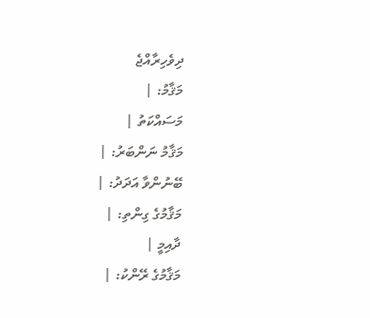ދިވެހިރާއްޖެ
މަޤާމު: |
މަސައްކަތު |
މަޤާމު ނަންބަރު: |
ބޭނުންވާ އަދަދު: |
މަޤާމުގެ ގިންތި: |
ދާއިމީ |
މަޤާމުގެ ރޭންކު: |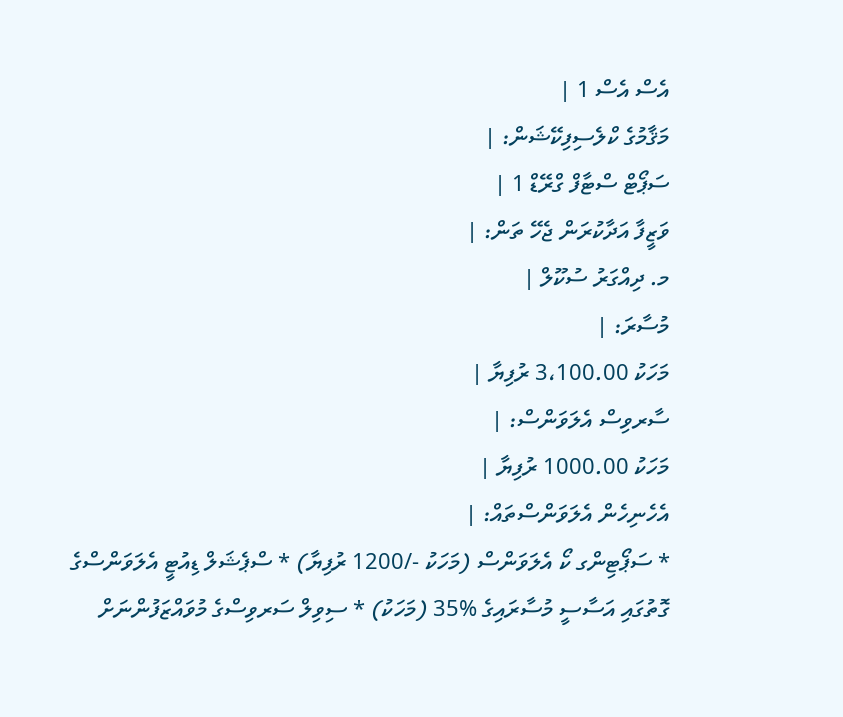އެސް އެސް 1 |
މަޤާމުގެ ކްލެސިފިކޭޝަން: |
ސަޕޯޓް ސްޓާފް ގްރޭޑް 1 |
ވަޒީފާ އަދާކުރަން ޖެހޭ ތަން: |
މ. ދިއްގަރު ސުކޫލް |
މުސާރަ: |
މަހަކު 3،100.00 ރުފިޔާ |
ސާރވިސް އެލަވަންސް: |
މަހަކު 1000.00 ރުފިޔާ |
އެހެނިހެން އެލަވަންސްތައް: |
* ސަޕޯޓިންގ ކޯ އެލަވަންސް (މަހަކު -/1200 ރުފިޔާ) * ސްޕެޝަލް ޑިއުޓީ އެލަވަންސްގެ ގޮތުގައި އަސާސީ މުސާރައިގެ %35 (މަހަކު) * ސިވިލް ސަރވިސްގެ މުވައްޒަފުންނަށް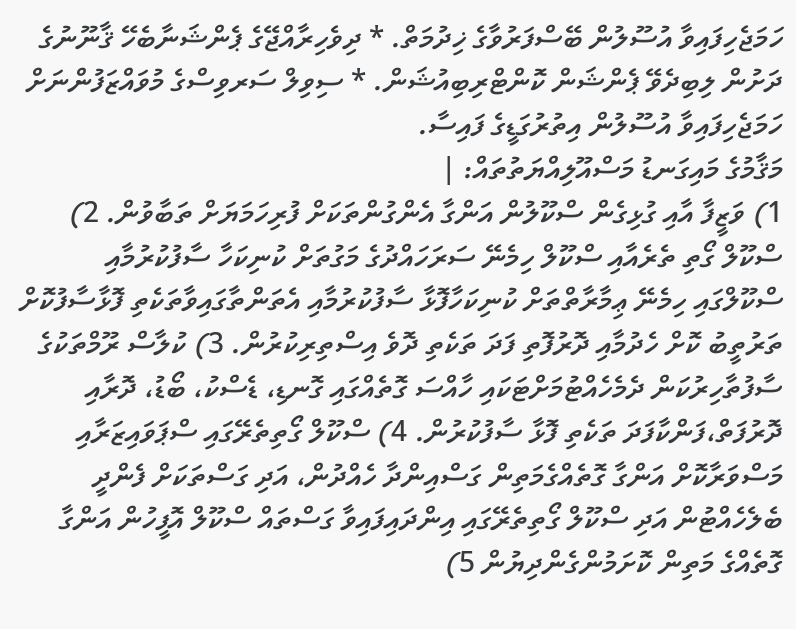ހަމަޖެހިފައިވާ އުސޫލުން ބޭސްފަރުވާގެ ޚިދުމަތް. * ދިވެހިރާއްޖޭގެ ޕެންޝަނާބެހޭ ޤާނޫނުގެ ދަށުން ލިބިދެވޭ ޕެންޝަން ކޮންޓްރިބިއުޝަން. * ސިވިލް ސަރވިސްގެ މުވައްޒަފުންނަށް ހަމަޖެހިފައިވާ އުސޫލުން އިތުރުގަޑީގެ ފައިސާ.
މަޤާމުގެ މައިގަނޑު މަސްއޫލިއްޔަތުތައް: |
1) ވަޒީފާ އާއި ގުޅިގެން ސްކޫލުން އަންގާ އެންގުންތަކަށް ފުރިހަމަޔަށް ތަބާވުން. 2) ސްކޫލް ގޯތި ތެރެއާއި ސްކޫލް ހިމެނޭ ސަރަހައްދުގެ މަގުތަށް ކުނިކަހާ ސާފުކުރުމާއި ސްކޫލްގައި ހިމެނޭ ޢިމާރާތްތަށް ކުނިކަހާފޮޅާ ސާފުކުރުމާއި އެތަންތާގައިވާތަކެތި ފޮޅާސާފުކޮށް ތަރުތީބު ކޮށް ހެދުމާއި ދޮރުފޮތި ފަދަ ތަކެތި ދޮވެ އިސްތިރިކުރުން. 3) ކުލާސް ރޫމްތަކުގެ ސާފުތާހިރުކަން ދެމެހެއްޓުމަށްޓަކައި ހާއްސަ ގޮތެއްގައި ގޮނޑި، ޑެސްކު، ބޯޑު، ދޮރާއި ދޮރުފަތް،ފަންކާފަދަ ތަކެތި ފޮޅާ ސާފުކުރުން. 4) ސްކޫލް ގޯތިތެރޭގައި ސްޕަވައިޒަރާއި މަސްވަރާކޮށް އަންގާ ގޮތެއްގެމަތިން ގަސްއިންދާ ހެއްދުން، އަދި ގަސްތަކަށް ފެންދީ ބެލެހެއްޓުން އަދި ސްކޫލް ގޯތިތެރޭގައި އިންދައިފައިވާ ގަސްތައް ސްކޫލް އޮފީހުން އަންގާ ގޮތެއްގެ މަތިން ކޮށަމުންގެންދިޔުން 5)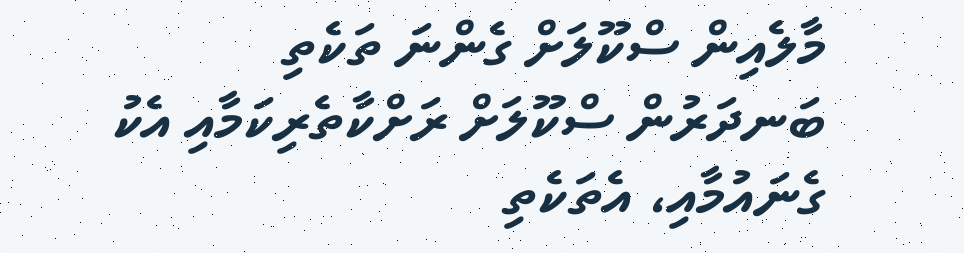މާލެއިން ސްކޫލަށް ގެންނަ ތަކެތި ބަނދަރުން ސްކޫލަށް ރަށްކާތެރިކަމާއި އެކު ގެނައުމާއި، އެތަކެތި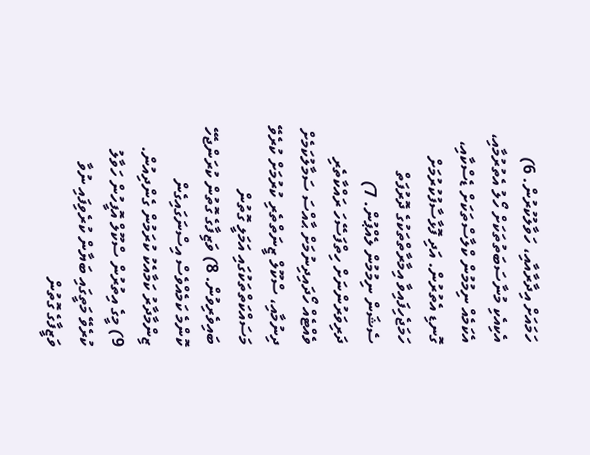ހަމައަށް އިދާރާއާއި، ހަވާލުކުރުން. 6) އެކިއެކި މުނާސަބަތުތަކަށް ހޯލު އެތުރުމާއި، އެކަމެއް ނިމުމުން ކްލާސްތަކަށް ޑެސްކާއި، ގޮނޑި އެތުރުން. އަދި ފޮޅާސާފުކުރުމަށް ހަމަޖެހިފައިވާ އިމާރާތްތަކުގެ ދޮރުފަތް ސެޝަން ނިމުމުން ލެއްޕުން. 7) ދަރިވަރުންނަށް ހިތްފަސޭހަ ރައްކާތެރި ވެއްޓެއް ހޯދައިދިނުމަށް ޙާއްސަ ސަމާލުކަމެށް ދިނުމާއި، ސްކޫލް ޒީނަތްތެރި ކުރުމަށް ކުރެވޭ މަސައްކަތްތަކުގައި އަމަލީ ގޮތުން ބައިވެރިވުން. 8) ވަޒިފާގެ ގޮތުން ކުރަންޖެހޭ ކޮންމެ ކަމެއްވެސް އިސްނަގައިގެން ޒިންމާދާރު ކަމާއެކު ކުރަމުން ގެންދިއުން. 9) މީގެ އިތުރުން ސްކޫލް އޮފީހުން ހަވާލު ކުރެވޭ މަތީގައި ބަޔާން ކުރެވިފައި ނުވާ ވަޒީފާގެ ގޮތުން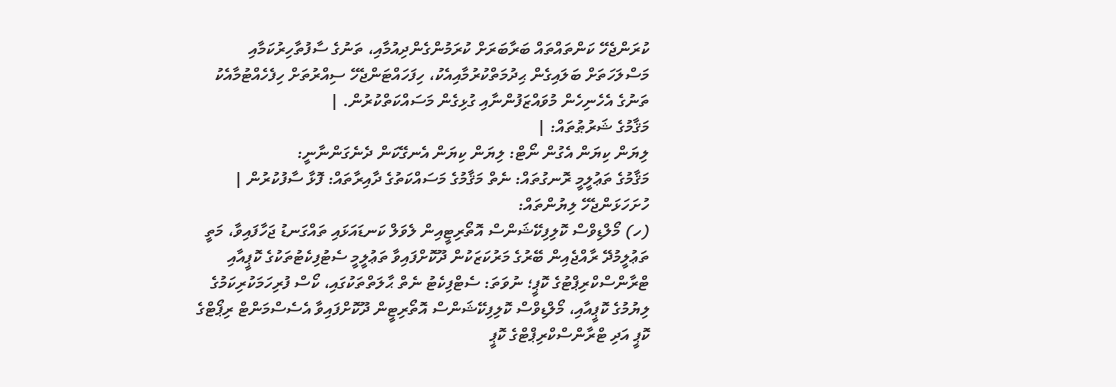ކުރަންޖެހޭ ކަންތައްތައް ބަރާބަރަށް ކުރަމުންގެންދިއުމާއި، ތަނުގެ ސާފުތާހިރުކަމާއި މަސްލަހަތަށް ބަލައިގެން ޙިދުމަތްކުރުމާއިއެކު، ހިފަހައްޓަންޖެހޭ ސިއްރުތަށް ހިފެހެއްޓުމާއެކު ތަނުގެ އެހެނިހެން މުވައްޒަފުންނާއި ގުޅިގެން މަސައްކަތްކުރުން. |
މަޤާމުގެ ޝަރުޠުތައް: |
ލިޔަން ކިޔަން އެގުން ނޯޓް: ލިޔަން ކިޔަން އެނގޭކަން ދެނެގަންނާނީ:
މަޤާމުގެ ތަޢުލީމީ ރޮނގުތައް: ނެތް މަޤާމުގެ މަސައްކަތުގެ ދާއިރާތައް: ފޮޅާ ސާފުކުރުން |
ހުށަހަޅަންޖެހޭ ލިޔުންތައް:
(ހ) މޯލްޑިވްސް ކޮލިފިކޭޝަންސް އޮތޯރިޓީއިން ލެވަލް ކަނޑައަޅައި ތައްގަނޑު ޖަހާފައިވާ، މަތީ ތަޢުލީމުދޭ ރާއްޖެއިން ބޭރުގެ މަރުކަޒަކުން ދޫކޮށްފައިވާ ތަޢުލީމީ ސެޓުފިކެޓުތަކުގެ ކޮޕީއާއި ޓްރާންސްކްރިޕްޓުގެ ކޮޕީ؛ ނުވަތަ: ސެޓްފިކެޓު ނެތް ޙާލަތްތަކުގައި، ކޯސް ފުރިހަމަކުރިކަމުގެ ލިޔުމުގެ ކޮޕީއާއި، މޯލްޑިވްސް ކޮލިފިކޭޝަންސް އޮތޯރިޓީން ދޫކޮށްފައިވާ އެސެސްމަންޓް ރިޕޯޓްގެ ކޮޕީ އަދި ޓްރާންސްކްރިޕްޓްގެ ކޮޕީ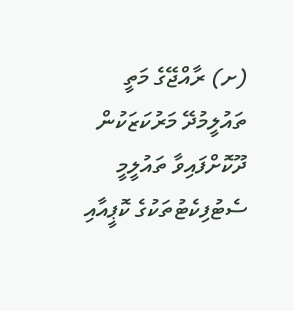(ށ) ރާއްޖޭގެ މަތީ ތައުލީމުދޭ މަރުކަޒަކުން ދޫކޮށްފައިވާ ތައުލީމީ ސެޓުފިކެޓުތަކުގެ ކޮޕީއާއި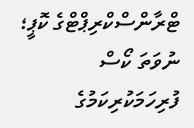ޓްރާންސްކްރިޕްޓްގެ ކޮޕީ؛ ނުވަތަ ކޯސް ފުރިހަމަކުރިކަމުގެ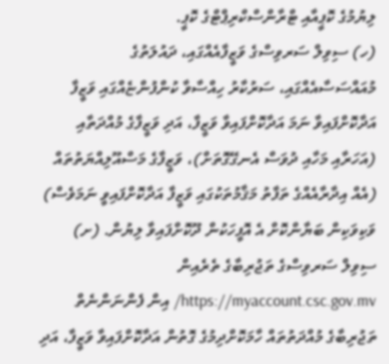ލިޔުމުގެ ކޮޕީއާއި ޓްރާންސްކްރިޕްޓްގެ ކޮޕީ.
(ހ) ސިވިލް ސަރވިސްގެ ވަޒީފާއެއްގައި، ދައުލަތުގެ މުއައްސަސާއެއްގައި، ސަރުކާރު ހިއްސާވާ ކުންފުންޏެއްގައި ވަޒީފާ އަދާކޮށްފައިވާ ނަމަ އަދާކޮށްފައިވާ ވަޒީފާ، އަދި ވަޒީފާގެ މުއްދަތާއި (އަހަރާއި މަހާއި ދުވަސް އެނގޭގޮތަށް)، ވަޒީފާގެ މަސްއޫލިއްޔަތުތައް (އެއް އިދާރާއެއްގެ ތަފާތު މަޤާމުތަކުގައި ވަޒީފާ އަދާކޮށްފައިވީ ނަމަވެސް) ވަކިވަކިން ބަޔާންކޮށް އެ އޮފީހަކުން ދޫކޮށްފައިވާ ލިޔުން. (ށ) ސިވިލް ސަރވިސްގެ ތަޖުރިބާގެ ތެރެއިން https://myaccount.csc.gov.mv/ އިން ފެންނަންނެތް ތަޖުރިބާގެ މުއްދަތުތައް ހާމަކޮށްދިމުގެ ގޮތުން އަދާކޮށްފައިވާ ވަޒީފާ، އަދި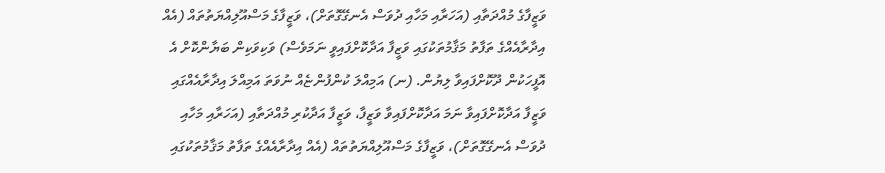ވަޒީފާގެ މުއްދަތާއި (އަހަރާއި މަހާއި ދުވަސް އެނގޭގޮތަށް)، ވަޒީފާގެ މަސްއޫލިއްޔަތުތައް (އެއް އިދާރާއެއްގެ ތަފާތު މަޤާމުތަކުގައި ވަޒީފާ އަދާކޮށްފައިވީ ނަމަވެސް) ވަކިވަކިން ބަޔާންކޮށް އެ އޮފީހަކުން ދޫކޮށްފައިވާ ލިޔުން. (ނ) އަމިއްލަ ކުންފުންޏެއް ނުވަތަ އަމިއްލަ އިދާރާއެއްގައި ވަޒީފާ އަދާކޮށްފައިވާ ނަމަ އަދާކޮށްފައިވާ ވަޒީފާ، ވަޒީފާ އަދާކުރި މުއްދަތާއި (އަހަރާއި މަހާއި ދުވަސް އެނގޭގޮތަށް)، ވަޒީފާގެ މަސްއޫލިއްޔަތުތައް (އެއް އިދާރާއެއްގެ ތަފާތު މަޤާމުތަކުގައި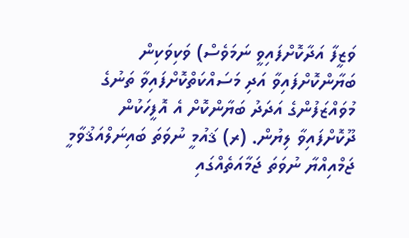ވަޒީފާ އަދާކޮށްފައިވީ ނަމަވެސް) ވަކިވަކިން ބަޔާންކޮށްފައިވާ އަދި މަސައްކަތްކޮށްފައިވާ ތަނުގެ މުވައްޒަފުންގެ އަދަދު ބަޔާންކޮށް އެ އޮފީހަކުން ދޫކޮށްފައިވާ ލިޔުން. (ރ) ޤައުމީ ނުވަތަ ބައިނަލްއަޤުވާމީ ޖަމްއިއްޔާ ނުވަތަ ޖަމާއަތެއްގައި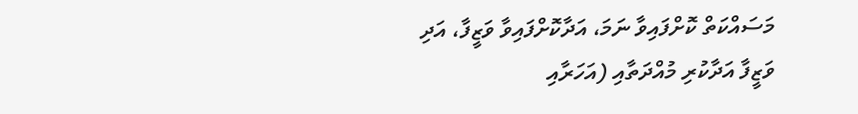މަސައްކަތް ކޮށްފައިވާ ނަމަ، އަދާކޮށްފައިވާ ވަޒީފާ، އަދި ވަޒީފާ އަދާކުރި މުއްދަތާއި (އަހަރާއި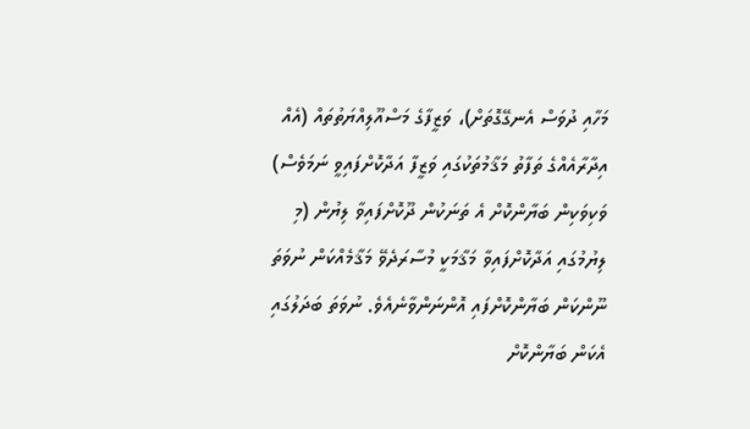މަހާއި ދުވަސް އެނގޭގޮތަށް)، ވަޒީފާގެ މަސްއޫލިއްޔަތުތައް (އެއް އިދާރާއެއްގެ ތަފާތު މަޤާމުތަކުގައި ވަޒީފާ އަދާކޮށްފައިވީ ނަމަވެސް) ވަކިވަކިން ބަޔާންކޮށް އެ ތަނަކުން ދޫކޮށްފައިވާ ލިޔުން (މި ލިޔުމުގައި އަދާކޮށްފައިވާ މަޤާމަކީ މުސާރަދެވޭ މަޤާމެއްކަން ނުވަތަ ނޫންކަން ބަޔާންކޮށްފައި އޮންނަންވާނެއެވެ. ނުވަތަ ބަދަލުގައި އެކަން ބަޔާންކޮށް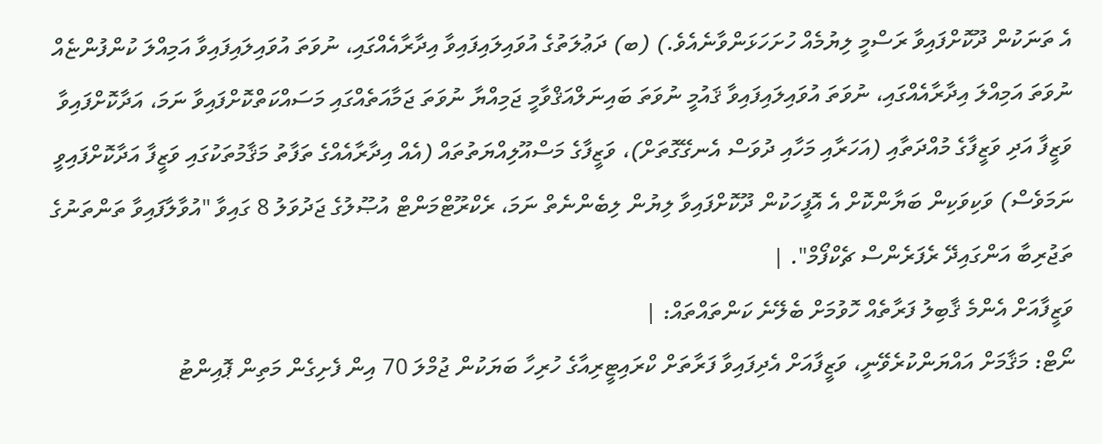އެ ތަނަކުން ދޫކޮށްފައިވާ ރަސްމީ ލިޔުމެއް ހުށަހަޅަންވާނެއެވެ.) (ބ) ދަޢުލަތުގެ އުވައިލައިފައިވާ އިދާރާއެއްގައި، ނުވަތަ އުވައިލައިފައިވާ އަމިއްލަ ކުންފުންޏެއް ނުވަތަ އަމިއްލަ އިދާރާއެއްގައި، ނުވަތަ އުވައިލައިފައިވާ ޤައުމީ ނުވަތަ ބައިނަލްއަޤްވާމީ ޖަމިއްޔާ ނުވަތަ ޖަމާއަތެއްގައި މަސައްކަތްކޮށްފައިވާ ނަމަ، އަދާކޮށްފައިވާ ވަޒީފާ އަދި ވަޒީފާގެ މުއްދަތާއި (އަހަރާއި މަހާއި ދުވަސް އެނގޭގޮތަށް)، ވަޒީފާގެ މަސްއޫލިއްޔަތުތައް (އެއް އިދާރާއެއްގެ ތަފާތު މަޤާމުތަކުގައި ވަޒީފާ އަދާކޮށްފައިވީ ނަމަވެސް) ވަކިވަކިން ބަޔާންކޮށް އެ އޮފީހަކުން ދޫކޮށްފައިވާ ލިޔުން ލިބެންނެތް ނަމަ، ރެކްރޫޓްމަންޓް އުޞޫލުގެ ޖަދުވަލު 8 ގައިވާ "އުވާލާފައިވާ ތަންތަނުގެ ތަޖުރިބާ އަންގައިދޭ ރެފަރެންސް ޗެކްފޯމް". |
ވަޒީފާއަށް އެންމެ ޤާބިލު ފަރާތެއް ހޮވުމަށް ބެލޭނެ ކަންތައްތައް: |
ނޯޓް: މަޤާމަށް އައްޔަންކުރެވޭނީ، ވަޒީފާއަށް އެދިފައިވާ ފަރާތަށް ކްރައިޓީރިއާގެ ހުރިހާ ބަޔަކުން ޖުމްލަ 70 އިން ފެށިގެން މަތިން ޕޮއިންޓު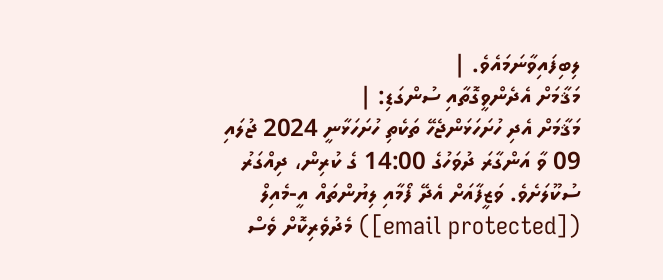ލިބިފައިވާނަމައެވެ. |
މަޤާމަށް އެދެންވީގޮތާއި ސުންގަޑި: |
މަޤާމަށް އެދި ހުށަހަޅަންޖެހޭ ތަކެތި ހުށަހަޅާނީ 2024 ޖުލައި 09 ވާ އަންގާރަ ދުވަހުގެ 14:00 ގެ ކުރިން، ދިއްގަރު ސުކޫލަށެވެ. ވަޒީފާއަށް އެދޭ ފޯމާއި ލިޔުންތައް އީ-މެއިލް ([email protected]) މެދުވެރިކޮށް ވެސް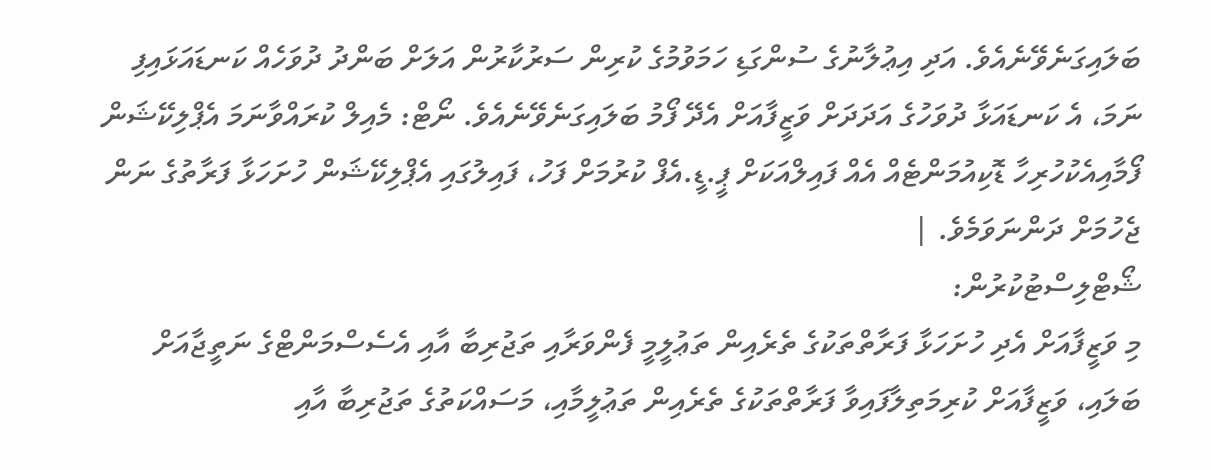ބަލައިގަނެވޭނެއެވެ. އަދި އިޢުލާނުގެ ސުންގަޑި ހަމަވުމުގެ ކުރިން ސަރުކާރުން އަލަށް ބަންދު ދުވަހެއް ކަނޑައަޅައިފި ނަމަ، އެ ކަނޑައަޅާ ދުވަހުގެ އަދަދަށް ވަޒީފާއަށް އެދޭ ފޯމު ބަލައިގަނެވޭނެއެވެ. ނޯޓް: މެއިލް ކުރައްވާނަމަ އެޕްލިކޭޝަން ފޯމާއިއެކުހުރިހާ ޑޮކިއުމަންޓެއް އެއް ފައިލްއަކަށް ޕީ.ޑީ.އެފް ކުރުމަށް ފަހު، ފައިލުގައި އެޕްލިކޭޝަން ހުށަހަޅާ ފަރާތުގެ ނަން ޖެހުމަށް ދަންނަވަމެވެ. |
ޝޯޓްލިސްޓުކުރުން:
މި ވަޒީފާއަށް އެދި ހުށަހަޅާ ފަރާތްތަކުގެ ތެރެއިން ތަޢުލީމީ ފެންވަރާއި ތަޖުރިބާ އާއި އެސެސްމަންޓްގެ ނަތީޖާއަށް ބަލައި، ވަޒީފާއަށް ކުރިމަތިލާފައިވާ ފަރާތްތަކުގެ ތެރެއިން ތަޢުލީމާއި، މަސައްކަތުގެ ތަޖުރިބާ އާއި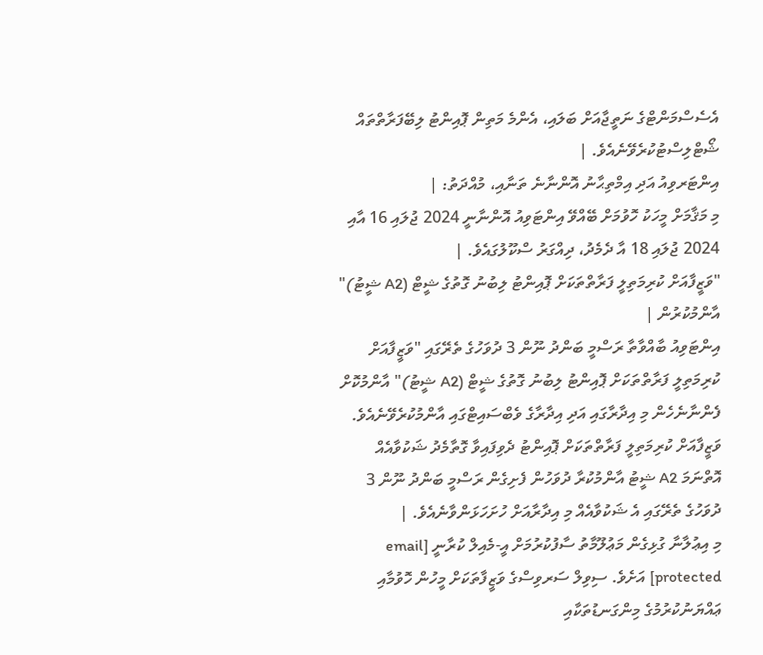އެސެސްމަންޓްގެ ނަތީޖާއަށް ބަލައި، އެންމެ މަތިން ޕޮއިންޓު ލިބޭފަރާތްތައް ޝޯޓްލިސްޓުކުރެވޭނެއެވެ. |
އިންޓަރވިއު އަދި އިމްތިޙާނު އޮންނާނެ ތަނާއި، މުއްދަތު: |
މި މަޤާމަށް މީހަކު ހޮވުމަށް ބޭއްވޭ އިންޓަވިއު އޮންނާނީ 2024 ޖުލައި 16 އާއި 2024 ޖުލައި 18 އާ ދެމެދު، ދިއްގަރު ސްކޫލުގައެވެ. |
"ވަޒީފާއަށް ކުރިމަތިލީ ފަރާތްތަކަށް ޕޮއިންޓު ލިބުނު ގޮތުގެ ޝީޓް (A2 ޝީޓު)" އާންމުކުރުން |
އިންޓަވިއު ބާއްވާތާ ރަސްމީ ބަންދު ނޫން 3 ދުވަހުގެ ތެރޭގައި "ވަޒީފާއަށް ކުރިމަތިލީ ފަރާތްތަކަށް ޕޮއިންޓު ލިބުނު ގޮތުގެ ޝީޓް (A2 ޝީޓު)" އާންމުކޮށް ފެންނާނެހެން މި އިދާރާގައި އަދި އިދާރާގެ ވެބްސައިޓްގައި އާންމުކުރެވޭނެއެވެ. ވަޒީފާއަށް ކުރިމަތިލީ ފަރާތްތަކަށް ޕޮއިންޓު ދެވިފައިވާ ގޮތާމެދު ޝަކުވާއެއް އޮތްނަމަ A2 ޝީޓު އާންމުކުރާ ދުވަހުން ފެށިގެން ރަސްމީ ބަންދު ނޫން 3 ދުވަހުގެ ތެރޭގައި އެ ޝަކުވާއެއް މި އިދާރާއަށް ހުށަހަޅަންވާނެއެވެ. |
މި އިޢުލާނާ ގުޅިގެން މަޢުލޫމާތު ސާފުކުރުމަށް އީ-މެއިލް ކުރާނީ [email protected] އަށެވެ. ސިވިލް ސަރވިސްގެ ވަޒީފާތަކަށް މީހުން ހޮވުމާއި ޢައްޔަނުކުރުމުގެ މިންގަނޑުތަކާއި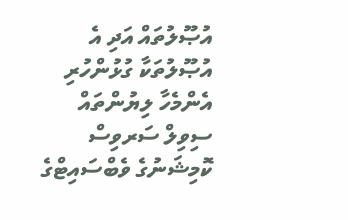އުޞޫލުތައް އަދި އެ އުޞޫލުތަކާ ގުޅުންހުރި އެންމެހާ ލިޔުންތައް ސިވިލް ސަރވިސް ކޮމިޝަނުގެ ވެބްސައިޓްގެ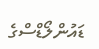ޑައުންލޯޑްސްގެ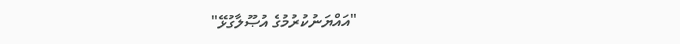"އައްޔަނުކުރުމުގެ އުޞޫލާގުޅޭ"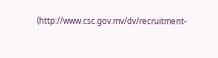(http://www.csc.gov.mv/dv/recruitment-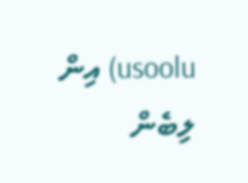usoolu) އިން ލިބެން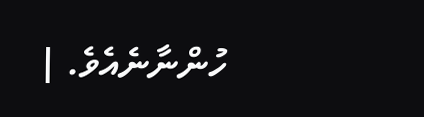ހުންނާނެއެވެ. |